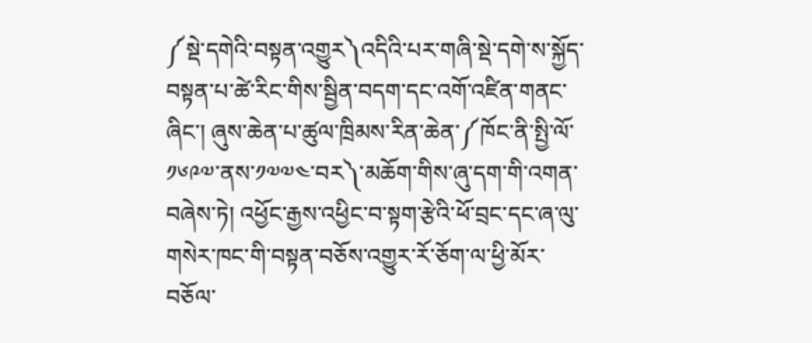༼སྡེ་དགེའི་བསྟན་འགྱུར༽འདིའི་པར་གཞི་སྡེ་དགེ་ས་སྐྱོད་བསྟན་པ་ཚེ་རིང་གིས་སྦྱིན་བདག་དང་འགོ་འཛིན་གནང་ཞིང་། ཞུས་ཆེན་པ་ཚུལ་ཁྲིམས་རིན་ཆེན་༼ཁོང་ནི་སྤྱི་ལོ་༡༦༩༧་ནས་༡༧༧༤་བར༽་མཆོག་གིས་ཞུ་དག་གི་འགན་བཞེས་ཏེ། འཕྱོང་རྒྱས་འཕྱིང་བ་སྟག་རྩེའི་ཕོ་བྲང་དང་ཞ་ལུ་གསེར་ཁང་གི་བསྟན་བཅོས་འགྱུར་རོ་ཅོག་ལ་ཕྱི་མོར་བཅོལ་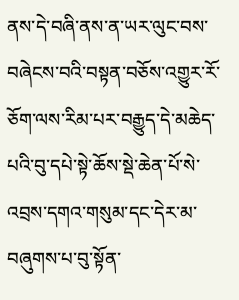ནས་དེ་བཞི་ནས་ན་ཡར་ལུང་བས་བཞེངས་བའི་བསྟན་བཅོས་འགྱུར་རོ་ཅོག་ལས་རིམ་པར་བརྒྱུད་དེ་མཆེད་པའི་བུ་དཔེ་སྟེ་ཆོས་སྡེ་ཆེན་པོ་སེ་ འབྲས་དགའ་གསུམ་དང་དེར་མ་བཞུགས་པ་བུ་སྟོན་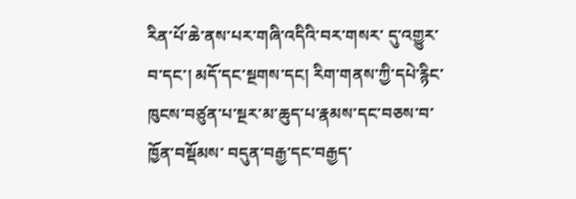རིན་པོ་ཆེ་ནས་པར་གཞི་འདིའི་བར་གསར་ དུ་འགྱུར་བ་དང་། མདོ་དང་སྔགས་དང། རིག་གནས་ཀྱི་དཔེ་རྙིང་ཁུངས་བཙུན་པ་སྔར་མ་ཆུད་པ་རྣམས་དང་བཅས་བ་ཁྱོན་བསྡོམས་ བདུན་བརྒྱ་དང་བརྒྱད་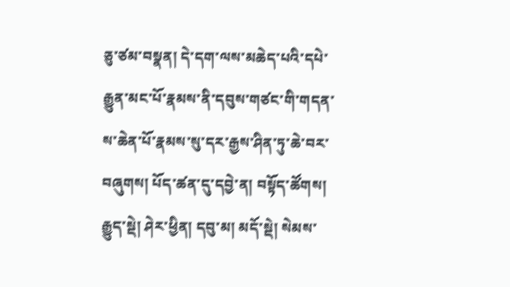ཅུ་ཙམ་བསྣན། དེ་དག་ལས་མཆེད་པའི་དཔེ་རྒྱུན་མང་པོ་རྣམས་ནི་དབུས་གཙང་གི་གདན་ས་ཆེན་པོ་རྣམས་སུ་དར་རྒྱས་ཤིན་ཏུ་ཆེ་བར་བཞུགས། པོད་ཚན་དུ་དབྱེ་ན། བསྟོད་ཚོགས། རྒྱུད་སྡེ། ཤེར་ཕྱིན། དབུ་མ། མདོ་སྡེ། སེམས་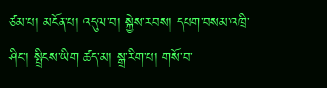ཙམ་པ། མངོན་པ། འདུལ་བ། སྐྱེས་རབས། དཔག་བསམ་འཁྲི་ཤིང་། སྤྲིངས་ཡིག ཚད་མ། སྒྲ་རིག་པ། གསོ་བ་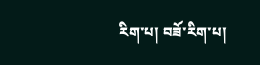རིག་པ། བཟོ་རིག་པ།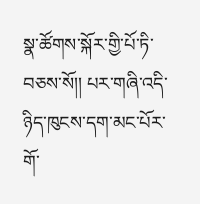སྣ་ཚོགས་སྐོར་གྱི་པོ་ཏི་བཅས་སོ།། པར་གཞི་འདི་ཉིད་ཁུངས་དག་མང་པོར་གོ་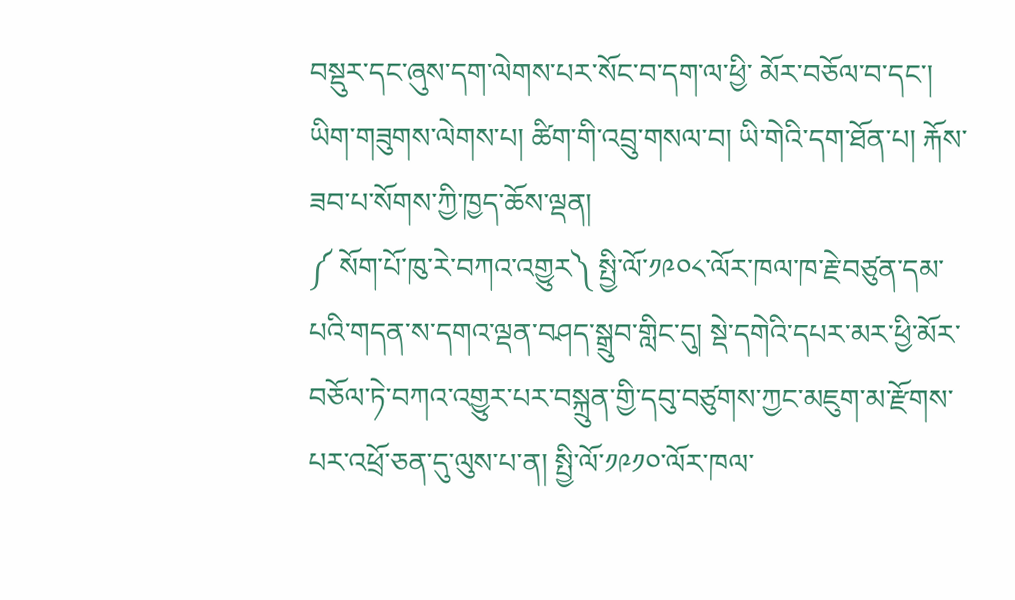བསྡུར་དང་ཞུས་དག་ལེགས་པར་སོང་བ་དག་ལ་ཕྱི་ མོར་བཅོལ་བ་དང་། ཡིག་གཟུགས་ལེགས་པ། ཚིག་གི་འབྲུ་གསལ་བ། ཡི་གེའི་དག་ཐོན་པ། རྐོས་ཟབ་པ་སོགས་ཀྱི་ཁྱད་ཆོས་ལྡན།
༼ སོག་པོ་ཁུ་རེ་བཀའ་འགྱུར༽ སྤྱི་ལོ་༡༩༠༨་ལོར་ཁལ་ཁ་རྗེ་བཙུན་དམ་པའི་གདན་ས་དགའ་ལྡན་བཤད་སྒྲུབ་གླིང་དུ། སྡེ་དགེའི་དཔར་མར་ཕྱི་མོར་བཅོལ་ཏེ་བཀའ་འགྱུར་པར་བསྐྲུན་གྱི་དབུ་བཙུགས་ཀྱང་མཇུག་མ་རྫོགས་པར་འཕྲོ་ཅན་དུ་ལུས་པ་ན། སྤྱི་ལོ་༡༩༡༠་ལོར་ཁལ་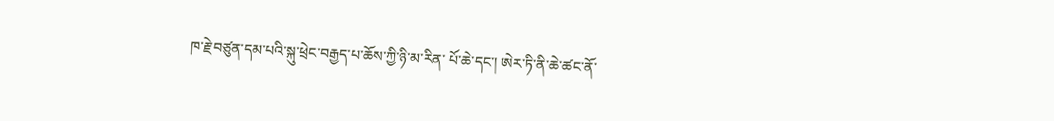ཁ་རྗེ་བཙུན་དམ་པའི་སྐུ་ཕྲེང་བརྒྱད་པ་ཆོས་ཀྱི་ཉི་མ་རིན་ པོ་ཆེ་དང་། ཨེར་ཏི་ནི་ཆེ་ཚང་ནོ་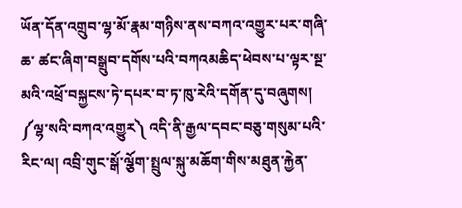ཡོན་དོན་འགྲུབ་ལྷ་མོ་རྣམ་གཉིས་ནས་བཀའ་འགྱུར་པར་གཞི་ཆ་ ཚང་ཞིག་བསྒྲུབ་དགོས་པའི་བཀའམཆིད་ཕེབས་པ་ལྟར་སྔ་མའི་འཕྲོ་བསྐྱངས་ཏེ་དཔར་བ་ཏ་ཁུ་རེའི་དགོན་དུ་བཞུགས།
༼ལྷ་སའི་བཀའ་འགྱུར༽ འདི་ནི་རྒྱལ་དབང་བཅུ་གསུམ་པའི་རིང་ལ། འབྲི་གུང་སྒོ་ལྕོག་སྤྲུལ་སྐུ་མཆོག་གིས་མཐུན་རྐྱེན་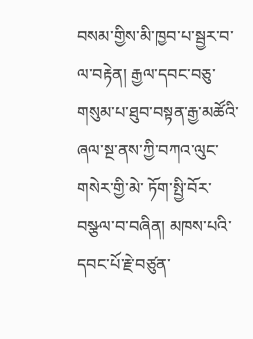བསམ་གྱིས་མི་ཁྱབ་པ་སྦྱར་བ་ལ་བརྟེན། རྒྱལ་དབང་བཅུ་གསུམ་པ་ཐུབ་བསྟན་རྒྱ་མཚོའི་ཞལ་སྔ་ནས་ཀྱི་བཀའ་ལུང་གསེར་གྱི་མེ་ ཏོག་སྤྱི་བོར་བསྩལ་བ་བཞིན། མཁས་པའི་དབང་པོ་རྗེ་བཙུན་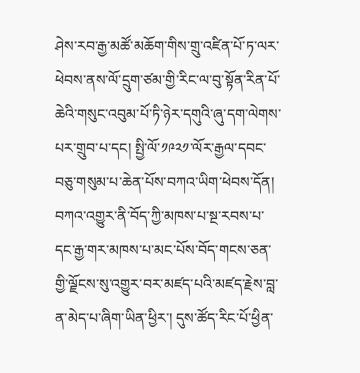ཤེས་རབ་རྒྱ་མཚོ་མཆོག་གིས་གྲུ་འཛིན་པོ་ཏ་ལར་ཕེབས་ནས་ལོ་དྲུག་ཙམ་གྱི་རིང་ལ་བུ་སྟོན་རིན་པོ་ཆེའི་གསུང་འབུམ་པོ་ཏི་ཉེར་དགུའི་ཞུ་དག་ལེགས་པར་གྲུབ་པ་དང། སྤྱི་ལོ་༡༩༢༡་ལོར་རྒྱལ་དབང་བཅུ་གསུམ་པ་ཆེན་པོས་བཀའ་ཡིག་ཕེབས་དོན། བཀའ་འགྱུར་ནི་བོད་ཀྱི་མཁས་པ་སྔ་རབས་པ་དང་རྒྱ་གར་མཁས་པ་མང་པོས་བོད་གངས་ཅན་ གྱི་ལྗོངས་སུ་འགྱུར་བར་མཛད་པའི་མཛད་རྗེས་བླ་ན་མེད་པ་ཞིག་ཡིན་ཕྱིར་། དུས་ཚོད་རིང་པོ་ཕྱིན་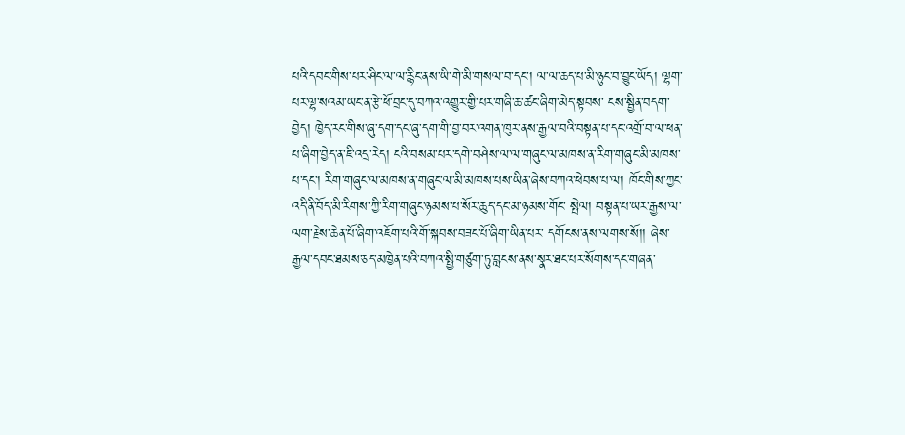པའི་དབང་གིས་པར་ཤིང་ལ་ལ་རྙིང་ནས་ཡི་གེ་མི་གསལ་བ་དང་། ལ་ལ་ཆད་པ་མི་ཉུང་བ་བྱུང་ཡོད། ལྷག་པར་ལྷ་སའམ་ཡང་ན་རྩེ་ཕོ་བྲང་དུ་བཀའ་འགྱུར་གྱི་པར་གཞི་ཆ་ཚང་ཞིག་མེད་སྟབས་ ངས་སྦྱིན་བདག་བྱེད། ཁྱེད་རང་གིས་ཞུ་དག་དང་ཞུ་དག་གི་བྱ་བར་འགན་ཁུར་ནས་རྒྱལ་བའི་བསྟན་པ་དང་འགྲོ་བ་ལ་ཕན་པ་ཞིག་བྱེད་ན་ཇི་འདྲ་རེད། ངའི་བསམ་པར་དགེ་བཤེས་ལ་ལ་གཞུང་ལ་མཁས་ན་རིག་གཞུང་མི་མཁས་པ་དང་། རིག་གཞུང་ལ་མཁས་ན་གཞུང་ལ་མི་མཁས་པས་ཡིན་ཞེས་བཀའ་ཕེབས་པ་ལ། ཁོང་གིས་ཀྱང་འདི་ནི་བོད་མི་རིགས་ཀྱི་རིག་གཞུང་ཉམས་པ་སོར་ཆུད་དང་མ་ཉམས་གོང་ སྤེལ། བསྟན་པ་ཡར་རྒྱས་ལ་ལག་རྗེས་ཆེན་པོ་ཞིག་འཇོག་པའི་གོ་སྐབས་བཟང་པོ་ཞིག་ཡིན་པར་ དགོངས་ནས་ལགས་སོ།། ཞེས་རྒྱལ་དབང་ཐམས་ཅད་མཁྱེན་པའི་བཀའ་སྤྱི་གཙུག་ཏུ་བླངས་ནས་སྣར་ཐང་པར་སོགས་དང་གཞན་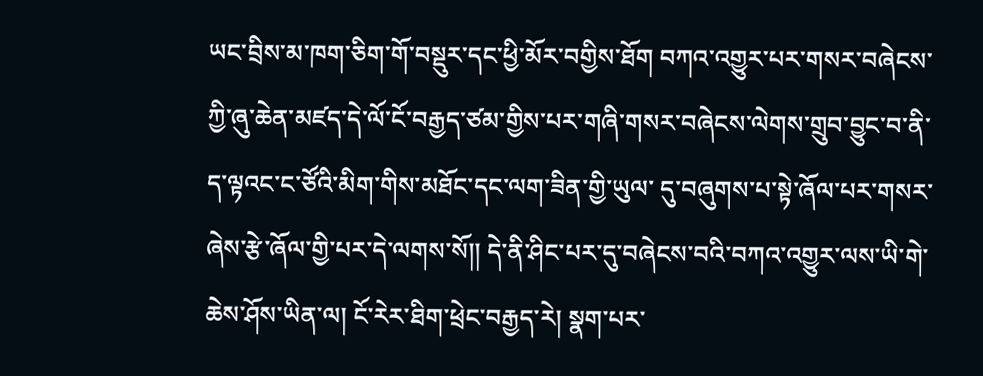ཡང་བྲིས་མ་ཁག་ཅིག་གོ་བསྡུར་དང་ཕྱི་མོར་བགྱིས་ཐོག བཀའ་འགྱུར་པར་གསར་བཞེངས་ཀྱི་ཞུ་ཆེན་མཛད་དེ་ལོ་ངོ་བརྒྱད་ཙམ་གྱིས་པར་གཞི་གསར་བཞེངས་ལེགས་གྲུབ་བྱུང་བ་ནི་ད་ལྟའང་ང་ཙོའི་མིག་གིས་མཐོང་དང་ལག་ཟིན་གྱི་ཡུལ་ དུ་བཞུགས་པ་སྟེ་ཞོལ་པར་གསར་ཞེས་རྩེ་ཞོལ་གྱི་པར་དེ་ལགས་སོ།། དེ་ནི་ཤིང་པར་དུ་བཞེངས་བའི་བཀའ་འགྱུར་ལས་ཡི་གེ་ཆེས་ཤོས་ཡིན་ལ། ངོ་རེར་ཐིག་ཕྲེང་བརྒྱད་རེ། སྣག་པར་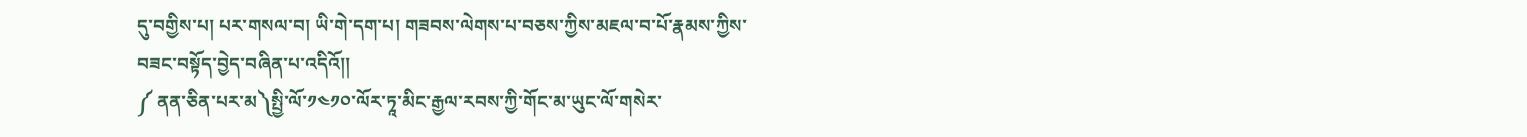དུ་བགྱིས་པ། པར་གསལ་བ། ཡི་གེ་དག་པ། གཟབས་ལེགས་པ་བཅས་ཀྱིས་མཇལ་བ་པོ་རྣམས་ཀྱིས་བཟང་བསྟོད་བྱེད་བཞིན་པ་འདིའོ།།
༼ ནན་ཅིན་པར་མ༽སྤྱི་ལོ་༡༤༡༠་ལོར་ཏཱ་མིང་རྒྱལ་རབས་ཀྱི་གོང་མ་ཡུང་ལོ་གསེར་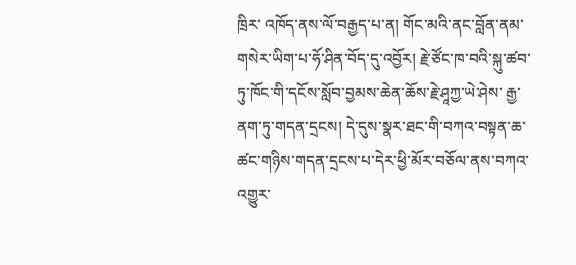ཁྲིར་ འཁོད་ནས་ལོ་བརྒྱད་པ་ན། གོང་མའི་ནང་བློན་ནམ་གསེར་ཡིག་པ་ཧོ་ཤིན་བོད་དུ་འབྱོར། རྗེ་ཙོང་ཁ་བའི་སྐུ་ཚབ་ཏུ་ཁོང་གི་དངོས་སློབ་བྱམས་ཆེན་ཆོས་རྗེ་ཤཱཀྱ་ཡེ་ཤེས་ རྒྱ་ནག་ཏུ་གདན་དྲངས། དེ་དུས་སྣར་ཐང་གི་བཀའ་བསྟན་ཆ་ཚང་གཉིས་གདན་དྲངས་པ་དེར་ཕྱི་མོར་བཅོལ་ནས་བཀའ་ འགྱུར་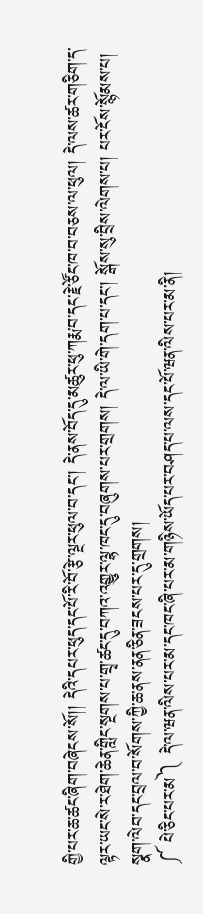གྱི་པར་ཆ་ཚང་ཞིག་བཞེངས་སོ།། དེའི་དཔར་ཕུད་དང་པོ་རི་བོ་རྩེ་ལྔར་ཕུལ་བ་དང་། དེ་ནས་བོད་དུ་མཚུར་ཕུ་ཀརྨ་བ་དང་རྗེ་ཙོང་ཁ་བ་བཅས་ལ་ཕུལ། དེ་ལས་ཚར་གཅིག་ད་ལྟར་ཡང་སེ་ར་ཐེག་ཆེན་གླིང་སྔགས་པ་གྲྭ་ཚང་དུ་བཀའ་འགྱུར་ལྷ་ཁང་དུ་བཞུགས་པར་གྲགས། དེ་ལ་ཡི་གེ་དག་པ་དང་། སྒོས་སུ་བྲིས་ལེགས་པ། པར་ངོས་སྙོམས་པ། སྣག་ལེབ་དང་བྲལ་བ་སོགས་ཀྱི་ཆ་ནས་ནན་ཅིན་ཟངས་པར་དུ་གྲགས།
༼ པེ་ཅིང་པར་མ༽ དེ་ལ་ཝན་ལིས་པར་མ་དང་ཁང་ཞི་པར་མ་གཉིས་ཡོད་པར་བཤད་པ་ལས་དང་པོ་ཝན་ལིས་པར་མ་ནི།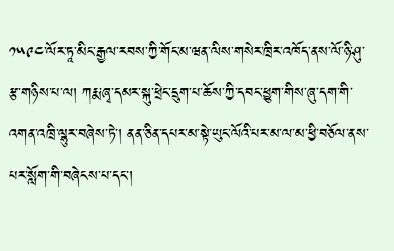༡༥༩༤་ལོར་ཏཱ་མིང་རྒྱལ་རབས་ཀྱི་གོང་མ་ཝན་ལིས་གསེར་ཁྲིར་འཁོད་ནས་ལོ་ཉི་ཤུ་རྩ་གཉིས་པ་ལ། ཀརྨ་ཞྭ་དམར་སྐུ་ཕྲེང་དྲུག་པ་ཆོས་ཀྱི་དབང་ཕྱུག་གིས་ཞུ་དག་གི་འགན་འཁྲི་ལྷུར་བཞེས་ཏེ་། ནན་ཅིན་དཔར་མ་སྟེ་ཡུང་ལོའི་པར་མ་ལ་མ་ཕྱི་བཅོལ་ནས་པར་སློག་གི་བཞེངས་པ་དང་།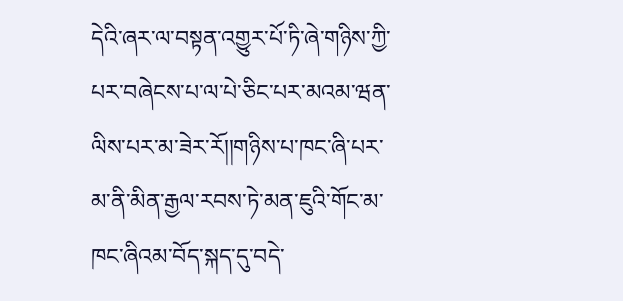དེའི་ཞར་ལ་བསྟན་འགྱུར་པོ་ཏི་ཞེ་གཉིས་ཀྱི་པར་བཞེངས་པ་ལ་པེ་ཅིང་པར་མའམ་ཝན་ལིས་པར་མ་ཟེར་རོ།།གཉིས་པ་ཁང་ཞི་པར་མ་ནི་མིན་རྒྱལ་རབས་ཏེ་མན་ཇུའི་གོང་མ་ཁང་ཞིའམ་བོད་སྐད་དུ་བདེ་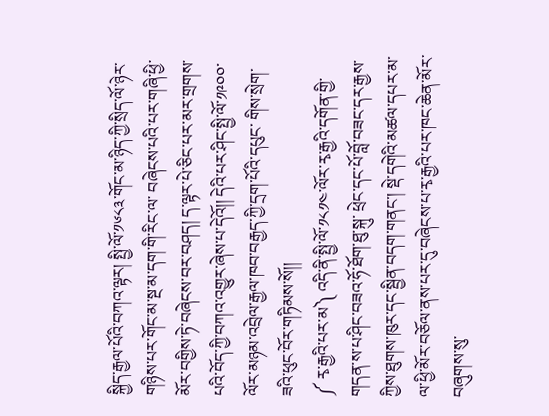སྐྱིད་རྒྱལ་པོའི་བཀའ་ལྟར། སྤྱི་ལོ་༡༦༨༣་གོང་མ་ཉིད་ཀྱི་སྲིད་ལོ་ཉེར་གཉིས་པར་གོང་མ་སྔ་མ་དག་གི་རིང་ལ་ བཞེངས་པའི་པར་གཞི་ཕྱི་མོར་བགྱིས་ཏེ་བཞེངས་བར་བཤད། ད་ལྟར་པེ་ཅིང་པར་མར་གྲགས་པའི་བོད་ཀྱི་བཀའ་འགྱུར་ཞེས་པ་དེའོ།། དེའི་པར་ཤིང་སྤྱི་ལོ་༡༩༠༠་ལོར་མཉམ་འབྲེལ་རྒྱལ་ཁབ་བརྒྱད་ཀྱི་དྲག་པོའི་དཔུང་ གིས་སྲེག་ཟའི་ཕུང་བོར་གཏིམས་སོ།།
༼ རྭ་རྒྱའི་པར་མ༽ འདི་ནི་སྤྱི་ལོ་༡༨༡༤་ལོར་རྭ་རྒྱའི་དགོན་གྱི་གདན་ས་པ་ཤིང་བཟའ་ཧོ་ཐོག་ཐུ་སྐུ་ ཕྲེང་དང་པོ་བློ་བཟང་དར་རྒྱས་ཀྱིས་ཐུགས་ཁུར་དང་སྦྱིན་བདག་གནང་། སྡེ་དགེའི་མཚལ་དཔར་མ་ལ་ཕྱི་མོར་བཅོལ་ནས་པར་དུ་བཞེངས་པ་རྭ་རྒྱའི་པར་ཁང་ཆེན་མོར་བཞུགས་སུ་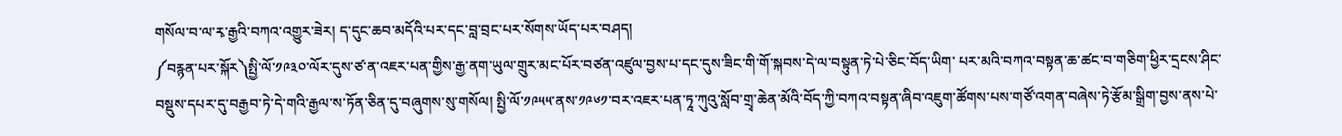གསོལ་བ་ལ་ཪྭ་རྒྱའི་བཀའ་འགྱུར་ཟེར། ད་དུང་ཆབ་མདོའི་པར་དང་བླ་བྲང་པར་སོགས་ཡོད་པར་བཤད།
༼བརྙན་པར་སྐོར༽སྤྱི་ལོ་༡༩༣༠་ལོར་དུས་ཙ་ན་འཇར་པན་གྱིས་རྒྱ་ནག་ཡུལ་གྲུར་མང་པོར་བཙན་འཛུལ་བྱས་པ་དང་དུས་ཟིང་གི་གོ་སྐབས་དེ་ལ་བསྟུན་ཏེ་པེ་ཅིང་བོད་ཡིག་ པར་མའི་བཀའ་བསྟན་ཆ་ཚང་བ་གཅིག་ཕྱིར་དྲངས་ཤིང་བསྡུས་དཔར་དུ་བརྒྱབ་ཏེ་དེ་གའི་རྒྱལ་ས་ཏོན་ཅིན་དུ་བཞུགས་སུ་གསོལ། སྤྱི་ལོ་༡༩༥༥་ནས་༡༩༦༡་བར་འཇར་པན་ཏཱ་ཀུའུ་སློབ་གྲྭ་ཆེན་མོའི་བོད་ཀྱི་བཀའ་བསྟན་ཞིབ་འཇུག་ཚོགས་པས་གཙོ་འགན་བཞེས་ཏེ་རྩོམ་སྒྲིག་བྱས་ནས་པེ་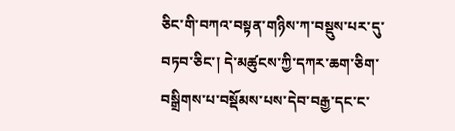ཅིང་གི་བཀའ་བསྟན་གཉིས་ཀ་བསྡུས་པར་དུ་བཏབ་ཅིང་། དེ་མཚུངས་ཀྱི་དཀར་ཆག་ཅིག་བསྒྲིགས་པ་བསྡོམས་པས་དེབ་བརྒྱ་དང་ང་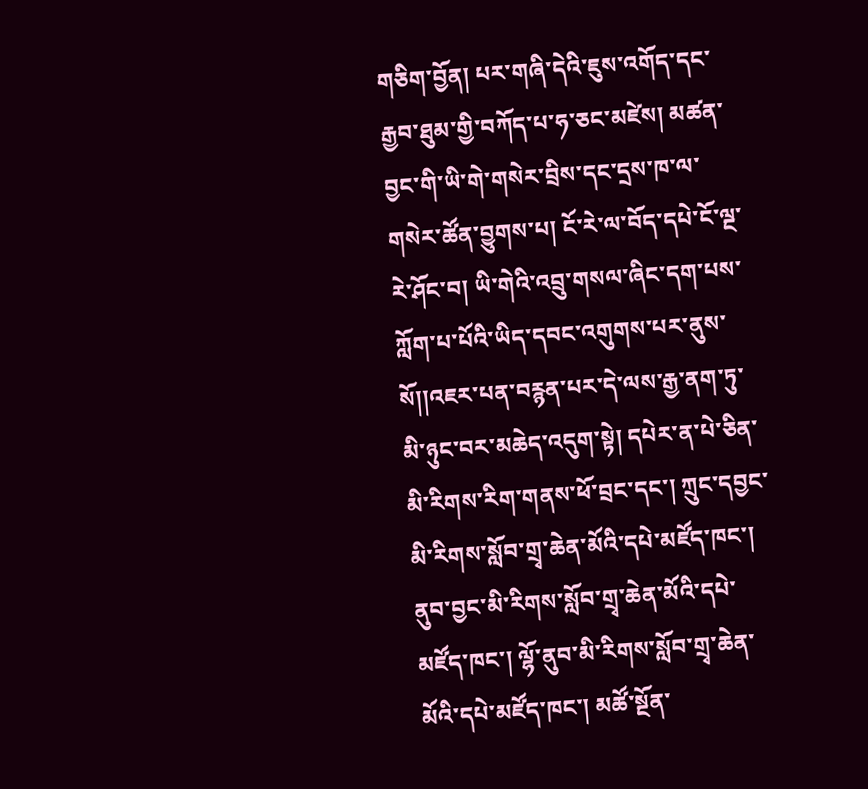གཅིག་བྱོན། པར་གཞི་དེའི་ཇུས་འགོད་དང་རྒྱབ་ཐུམ་གྱི་བཀོད་པ་ཧ་ཅང་མཛེས། མཚན་བྱང་གི་ཡི་གེ་གསེར་བྲིས་དང་དྲས་ཁ་ལ་གསེར་ཚོན་བྱུགས་པ། ངོ་རེ་ལ་བོད་དཔེ་ངོ་ལྔ་རེ་ཤོང་བ། ཡི་གེའི་འབྲུ་གསལ་ཞིང་དག་པས་ཀློག་པ་པོའི་ཡིད་དབང་འགུགས་པར་ནུས་སོ།།འཇར་པན་བརྙན་པར་དེ་ལས་རྒྱ་ནག་ཏུ་མི་ཉུང་བར་མཆེད་འདུག་སྟེ། དཔེར་ན་པེ་ཅིན་མི་རིགས་རིག་གནས་ཕོ་བྲང་དང་། ཀྲུང་དབྱང་མི་རིགས་སློབ་གྲྭ་ཆེན་མོའི་དཔེ་མཛོད་ཁང་། ནུབ་བྱང་མི་རིགས་སློབ་གྲྭ་ཆེན་མོའི་དཔེ་མཛོད་ཁང་། ལྷོ་ནུབ་མི་རིགས་སློབ་གྲྭ་ཆེན་མོའི་དཔེ་མཛོད་ཁང་། མཚོ་སྔོན་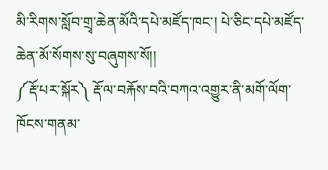མི་རིགས་སློབ་གྲྭ་ཆེན་མོའི་དཔེ་མཛོད་ཁང་། པེ་ཅིང་དཔེ་མཛོད་ཆེན་མོ་སོགས་སུ་བཞུགས་སོ།།
༼རྡོ་པར་སྐོར༽ རྡོ་ལ་བརྐོས་བའི་བཀའ་འགྱུར་ནི་མགོ་ལོག་ཁོངས་གནམ་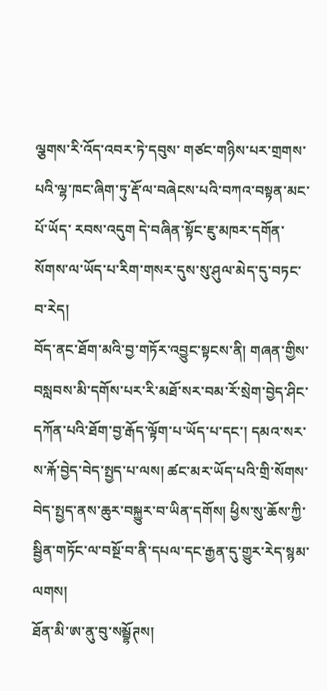ལྕགས་རི་འོད་འབར་ཏེ་དབུས་ གཙང་གཉིས་པར་གྲགས་པའི་ལྷ་ཁང་ཞིག་ཏུ་རྡོ་ལ་བཞེངས་པའི་བཀའ་བསྟན་མང་པོ་ཡོད་ རབས་འདུག དེ་བཞིན་སྟོང་ཇུ་མཁར་དགོན་སོགས་ལ་ཡོད་པ་རིག་གསར་དུས་སུ་ཤུལ་མེད་དུ་བཏང་བ་རེད།
བོད་ནང་ཐོག་མའི་བྱ་གཏོར་འབྱུང་སྟངས་ནི། གཞན་གྱིས་བསླབས་མི་དགོས་པར་རི་མཐོ་སར་བམ་རོ་སྲེག་བྱེད་ཤིང་དཀོན་པའི་ཐོག་བྱ་རྒོད་ལྟོག་པ་ཡོད་པ་དང་། དམའ་སར་ས་རྐོ་བྱེད་བེད་སྤྱད་པ་ལས། ཚང་མར་ཡོད་པའི་གྲི་སོགས་བེད་སྤྱད་ནས་ཆུར་བསྐྱུར་བ་ཡིན་དགོས། ཕྱིས་སུ་ཆོས་ཀྱི་སྦྱིན་གཏོང་ལ་བསྔོ་བ་ནི་དཔལ་དང་རྒྱན་དུ་གྱུར་རེད་སྙམ་ལགས།
ཐོན་མི་ཨ་ནུ་བུ་སམྦྷོཊས།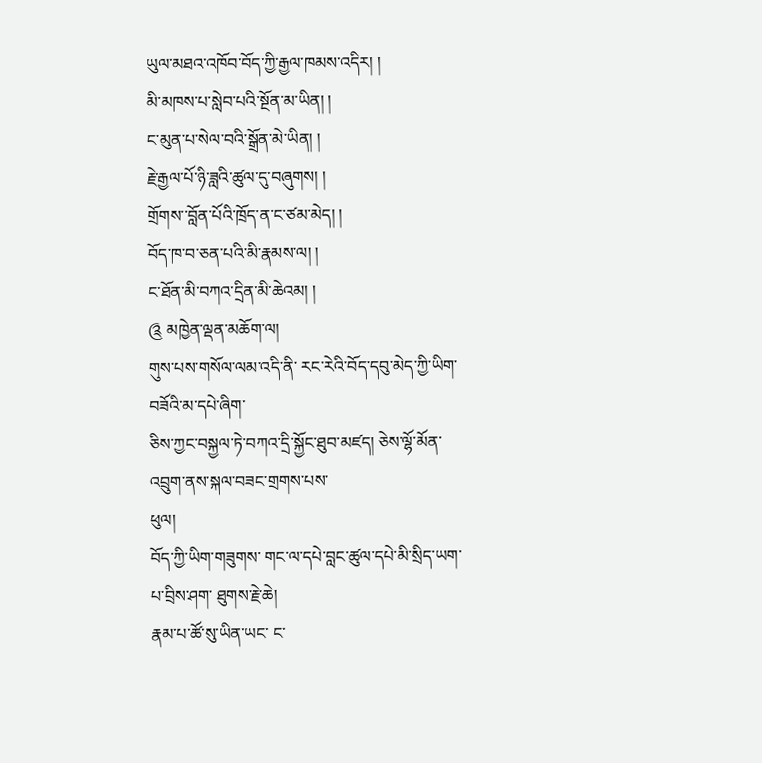ཡུལ་མཐའ་འཁོབ་བོད་ཀྱི་རྒྱལ་ཁམས་འདིར། །
མི་མཁས་པ་སླེབ་པའི་སྔོན་མ་ཡིན། །
ང་མུན་པ་སེལ་བའི་སྒྲོན་མེ་ཡིན། །
རྗེ་རྒྱལ་པོ་ཉི་ཟླའི་ཚུལ་དུ་བཞུགས། །
གྲོགས་་བློན་པོའི་ཁྲོད་ན་ང་ཙམ་མེད། །
བོད་ཁ་བ་ཅན་པའི་མི་རྣམས་ལ། །
ང་ཐོན་མི་བཀའ་དྲིན་མི་ཆེའམ། །
༊ མཁྱེན་ལྡན་མཆོག་ལ།
གུས་པས་གསོལ་ལམ་འདི་ནི་ རང་རེའི་བོད་དབུ་མེད་ཀྱི་ཡིག་བཟོའི་མ་དཔེ་ཞིག་
ཅིས་ཀྱང་བསྐྱལ་ཏེ་བཀའ་དྲི་སྐྱོང་ཐུབ་མཛད། ཅེས་ལྷོ་མོན་འབྲུག་ནས་སྐལ་བཟང་གྲགས་པས་
ཕུལ།
བོད་ཀྱི་ཡིག་གཟུགས་ གང་ལ་དཔེ་བླང་ཚུལ་དཔེ་མི་སྲིད་ཡག་པ་བྲིས་ཤག་ ཐུགས་རྗེ་ཆེ།
རྣམ་པ་ཚོ་སུ་ཡིན་ཡང་ ང་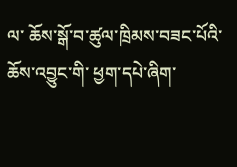ལ་ ཆོས་སྒོ་བ་ཚུལ་ཁྲིམས་བཟང་པོའི་ཆོས་འབྱུང་གི་ ཕྱག་དཔེ་ཞིག་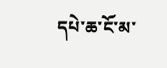དཔེ་ཆ་ངོ་མ་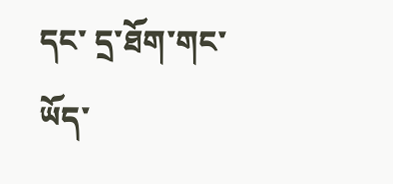དང་ དྲ་ཐོག་གང་ཡོད་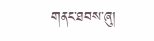གནང་ཐབས་ཞུ།